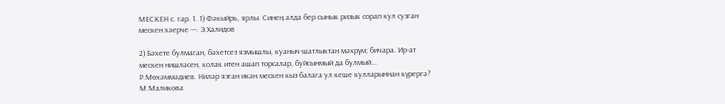МЕСКЕН с. гар. 1. 1) Фәкыйрь, ярлы. Синең алда бер сынык ризык сорап кул сузган мескен хәерче ---. Э.Халидов

2) Бәхете булмаган, бәхетсез язмышлы, куаныч-шатлыктан мәхрүм; бичара. Ир-ат мескен нишләсен, колак итен ашап торсалар, буйсынмый да булмый... Р.Мөхәммәдиев. Ниләр язган икән мескен кыз балага ул кеше кулларыннан күрергә? М.Маликова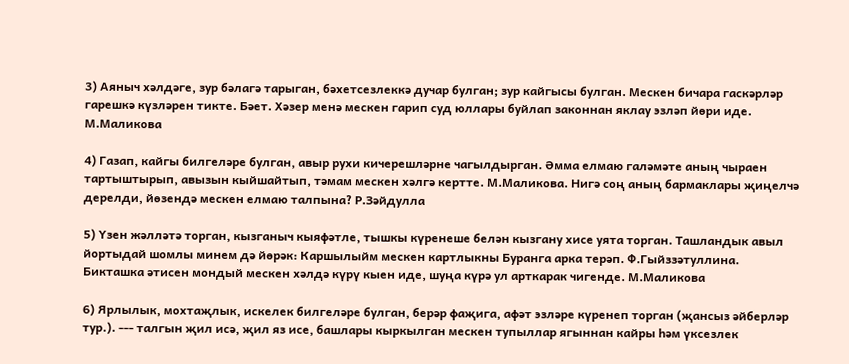3) Аяныч хәлдәге, зур бәлагә тарыган, бәхетсезлеккә дучар булган; зур кайгысы булган. Мескен бичара гаскәрләр гарешкә күзләрен тикте. Бәет. Хәзер менә мескен гарип суд юллары буйлап законнан яклау эзләп йөри иде. М.Маликова

4) Газап, кайгы билгеләре булган, авыр рухи кичерешләрне чагылдырган. Әмма елмаю галәмәте аның чыраен тартыштырып, авызын кыйшайтып, тәмам мескен хәлгә кертте. М.Маликова. Нигә соң аның бармаклары җиңелчә дерелди, йөзендә мескен елмаю талпына? Р.Зәйдулла

5) Үзен жәлләтә торган, кызганыч кыяфәтле, тышкы күренеше белән кызгану хисе уята торган. Ташландык авыл йортыдай шомлы минем дә йөрәк: Каршылыйм мескен картлыкны Буранга арка терәп. Ф.Гыйззәтуллина. Бикташка әтисен мондый мескен хәлдә күрү кыен иде, шуңа күрә ул арткарак чигенде. М.Маликова

6) Ярлылык, мохтаҗлык, искелек билгеләре булган, берәр фаҗига, афәт эзләре күренеп торган (җансыз әйберләр тур.). --- талгын җил исә, җил яз исе, башлары кыркылган мескен тупыллар ягыннан кайры һәм үксезлек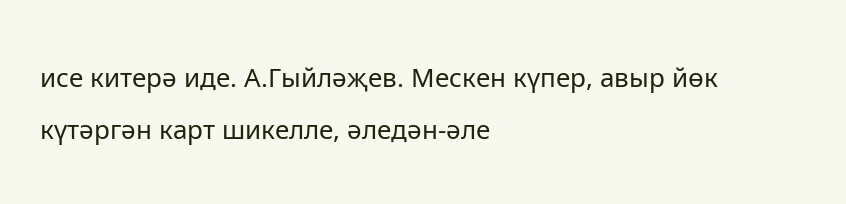исе китерә иде. А.Гыйләҗев. Мескен күпер, авыр йөк күтәргән карт шикелле, әледән-әле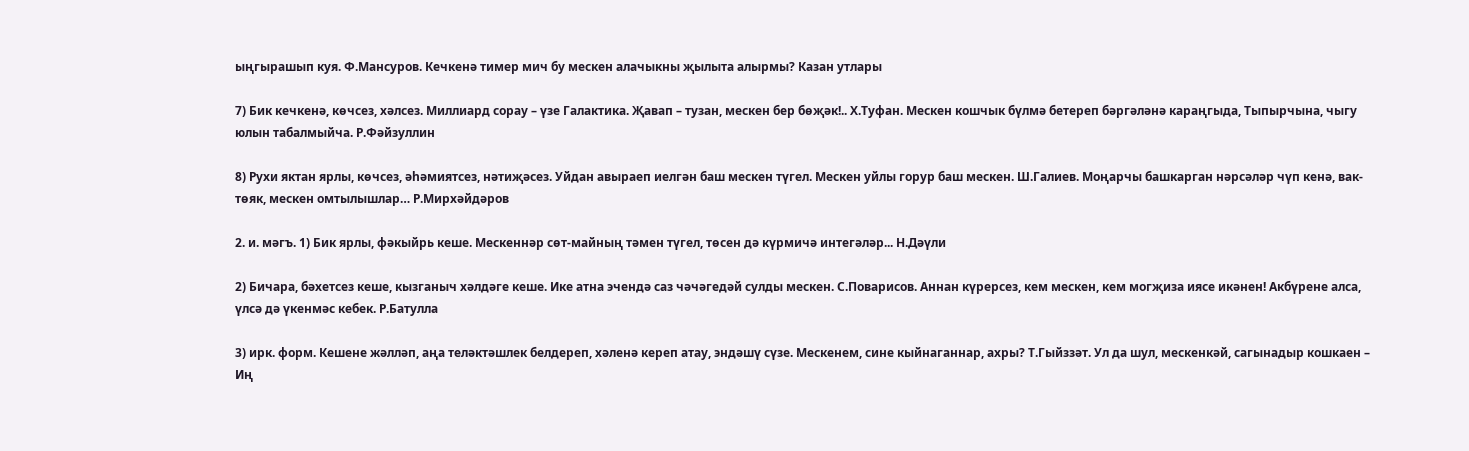ыңгырашып куя. Ф.Мансуров. Кечкенә тимер мич бу мескен алачыкны җылыта алырмы? Казан утлары

7) Бик кечкенә, көчсез, хәлсез. Миллиард сорау – үзе Галактика. Җавап – тузан, мескен бер бөҗәк!.. Х.Туфан. Мескен кошчык бүлмә бетереп бәргәләнә караңгыда, Тыпырчына, чыгу юлын табалмыйча. Р.Фәйзуллин

8) Рухи яктан ярлы, көчсез, әһәмиятсез, нәтиҗәсез. Уйдан авыраеп иелгән баш мескен түгел. Мескен уйлы горур баш мескен. Ш.Галиев. Моңарчы башкарган нәрсәләр чүп кенә, вак-төяк, мескен омтылышлар… Р.Мирхәйдәров

2. и. мәгъ. 1) Бик ярлы, фәкыйрь кеше. Мескеннәр сөт-майның тәмен түгел, төсен дә күрмичә интегәләр... Н.Дәүли

2) Бичара, бәхетсез кеше, кызганыч хәлдәге кеше. Ике атна эчендә саз чәчәгедәй сулды мескен. С.Поварисов. Аннан күрерсез, кем мескен, кем могҗиза иясе икәнен! Акбүрене алса, үлсә дә үкенмәс кебек. Р.Батулла

3) ирк. форм. Кешене жәлләп, аңа теләктәшлек белдереп, хәленә кереп атау, эндәшү сүзе. Мескенем, сине кыйнаганнар, ахры? Т.Гыйззәт. Ул да шул, мескенкәй, сагынадыр кошкаен – Иң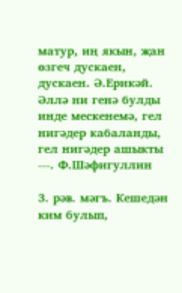матур, иң якын, җан өзгеч дускаен, дускаен. Ә.Ерикәй. Әллә ни генә булды инде мескенемә, гел нигәдер кабаланды, гел нигәдер ашыкты ---. Ф.Шәфигуллин

3. рәв. мәгъ. Кешедән ким булып,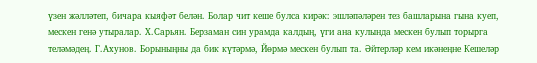үзен жәлләтеп, бичара кыяфәт белән. Болар чит кеше булса кирәк: эшләпәләрен тез башларына гына куеп, мескен генә утыралар. Х.Сарьян. Берзаман син урамда калдың, үги ана кулында мескен булып торырга теләмәдең. Г.Ахунов. Борыныңны да бик күтәрмә, Йөрмә мескен булып та. Әйтерләр кем икәнеңне Кешеләр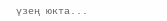үзең юкта...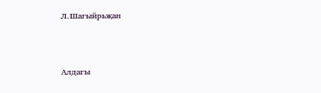Л.Шагыйрьҗан



Алдагы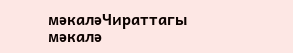мәкаләЧираттагы мәкалә